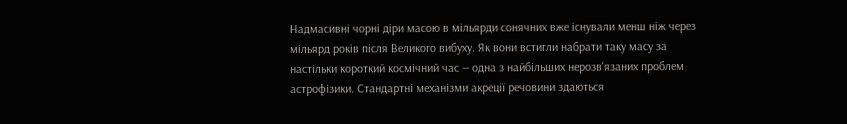Надмасивні чорні діри масою в мільярди сонячних вже існували менш ніж через мільярд років після Великого вибуху. Як вони встигли набрати таку масу за настільки короткий космічний час — одна з найбільших нерозв'язаних проблем астрофізики. Стандартні механізми акреції речовини здаються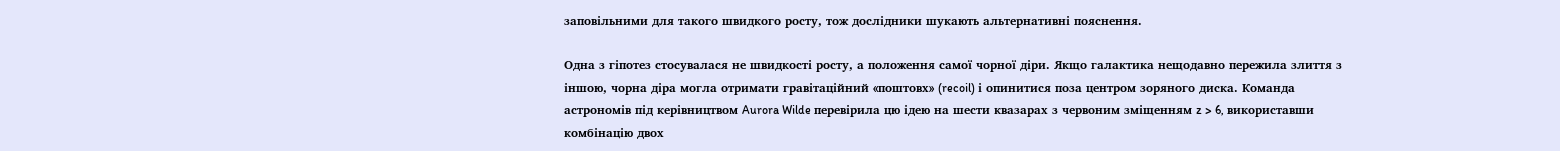заповільними для такого швидкого росту, тож дослідники шукають альтернативні пояснення.

Одна з гіпотез стосувалася не швидкості росту, а положення самої чорної діри. Якщо галактика нещодавно пережила злиття з іншою, чорна діра могла отримати гравітаційний «поштовх» (recoil) і опинитися поза центром зоряного диска. Команда астрономів під керівництвом Aurora Wilde перевірила цю ідею на шести квазарах з червоним зміщенням z > 6, використавши комбінацію двох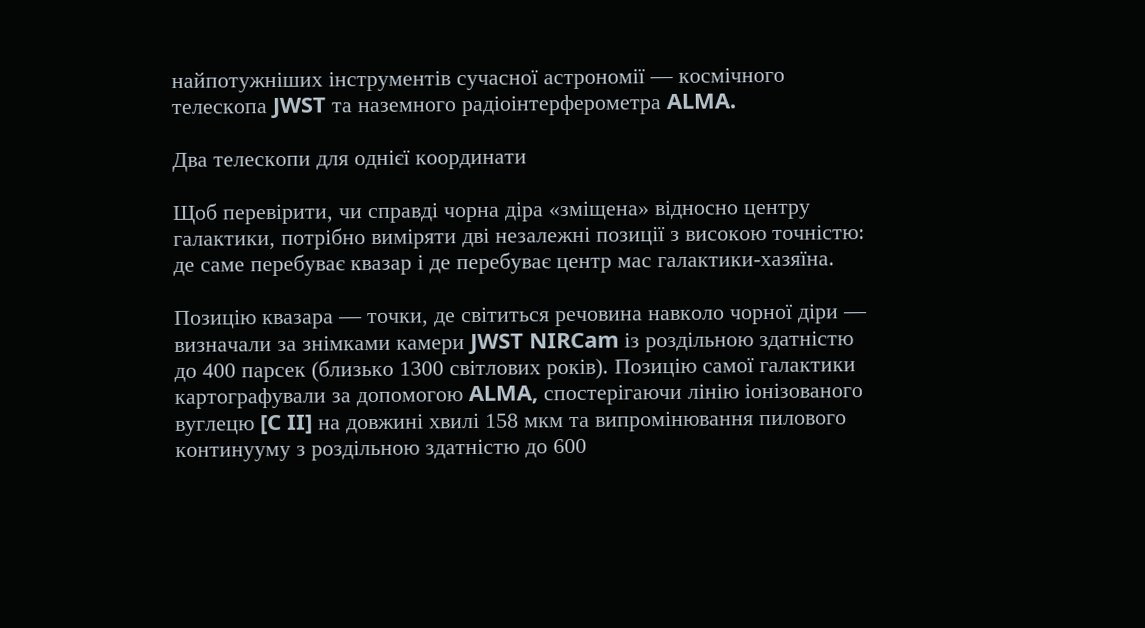найпотужніших інструментів сучасної астрономії — космічного телескопа JWST та наземного радіоінтерферометра ALMA.

Два телескопи для однієї координати

Щоб перевірити, чи справді чорна діра «зміщена» відносно центру галактики, потрібно виміряти дві незалежні позиції з високою точністю: де саме перебуває квазар і де перебуває центр мас галактики-хазяїна.

Позицію квазара — точки, де світиться речовина навколо чорної діри — визначали за знімками камери JWST NIRCam із роздільною здатністю до 400 парсек (близько 1300 світлових років). Позицію самої галактики картографували за допомогою ALMA, спостерігаючи лінію іонізованого вуглецю [C II] на довжині хвилі 158 мкм та випромінювання пилового континууму з роздільною здатністю до 600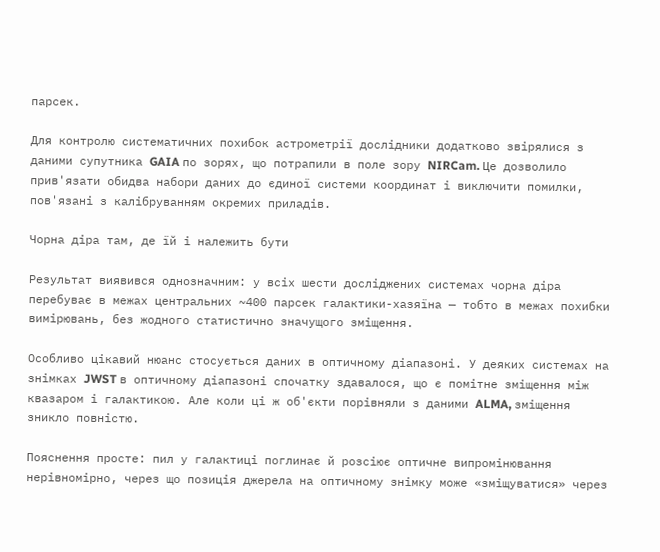парсек.

Для контролю систематичних похибок астрометрії дослідники додатково звірялися з даними супутника GAIA по зорях, що потрапили в поле зору NIRCam. Це дозволило прив'язати обидва набори даних до єдиної системи координат і виключити помилки, пов'язані з калібруванням окремих приладів.

Чорна діра там, де їй і належить бути

Результат виявився однозначним: у всіх шести досліджених системах чорна діра перебуває в межах центральних ~400 парсек галактики-хазяїна — тобто в межах похибки вимірювань, без жодного статистично значущого зміщення.

Особливо цікавий нюанс стосується даних в оптичному діапазоні. У деяких системах на знімках JWST в оптичному діапазоні спочатку здавалося, що є помітне зміщення між квазаром і галактикою. Але коли ці ж об'єкти порівняли з даними ALMA, зміщення зникло повністю.

Пояснення просте: пил у галактиці поглинає й розсіює оптичне випромінювання нерівномірно, через що позиція джерела на оптичному знімку може «зміщуватися» через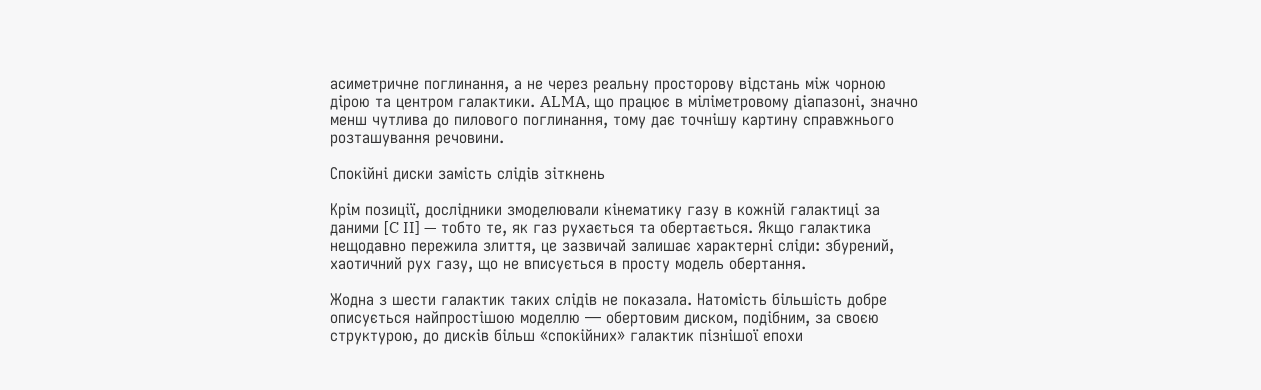асиметричне поглинання, а не через реальну просторову відстань між чорною дірою та центром галактики. ALMA, що працює в міліметровому діапазоні, значно менш чутлива до пилового поглинання, тому дає точнішу картину справжнього розташування речовини.

Спокійні диски замість слідів зіткнень

Крім позиції, дослідники змоделювали кінематику газу в кожній галактиці за даними [C II] — тобто те, як газ рухається та обертається. Якщо галактика нещодавно пережила злиття, це зазвичай залишає характерні сліди: збурений, хаотичний рух газу, що не вписується в просту модель обертання.

Жодна з шести галактик таких слідів не показала. Натомість більшість добре описується найпростішою моделлю — обертовим диском, подібним, за своєю структурою, до дисків більш «спокійних» галактик пізнішої епохи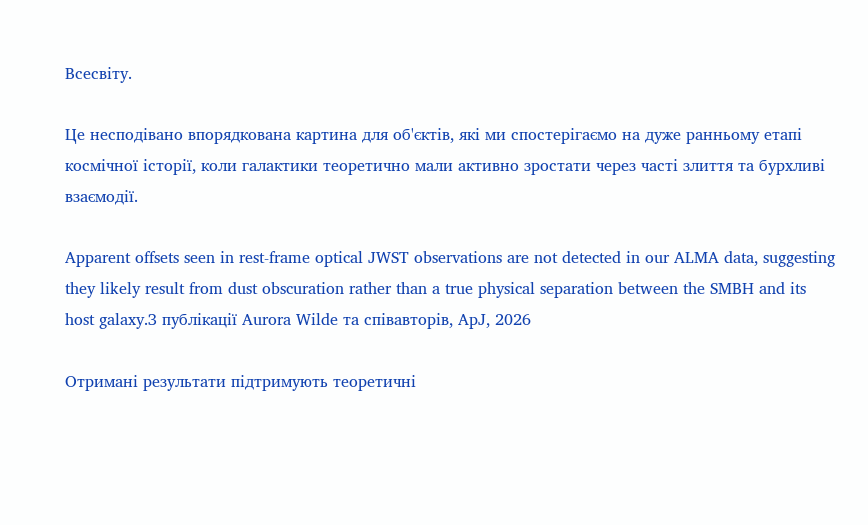Всесвіту.

Це несподівано впорядкована картина для об'єктів, які ми спостерігаємо на дуже ранньому етапі космічної історії, коли галактики теоретично мали активно зростати через часті злиття та бурхливі взаємодії.

Apparent offsets seen in rest-frame optical JWST observations are not detected in our ALMA data, suggesting they likely result from dust obscuration rather than a true physical separation between the SMBH and its host galaxy.З публікації Aurora Wilde та співавторів, ApJ, 2026

Отримані результати підтримують теоретичні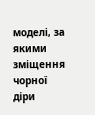моделі, за якими зміщення чорної діри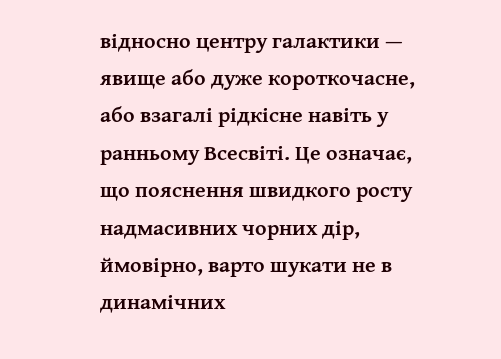відносно центру галактики — явище або дуже короткочасне, або взагалі рідкісне навіть у ранньому Всесвіті. Це означає, що пояснення швидкого росту надмасивних чорних дір, ймовірно, варто шукати не в динамічних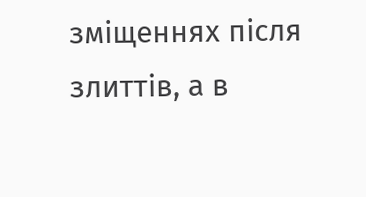зміщеннях після злиттів, а в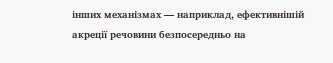інших механізмах — наприклад, ефективнішій акреції речовини безпосередньо на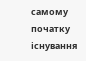самому початку існування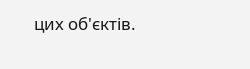цих об'єктів.